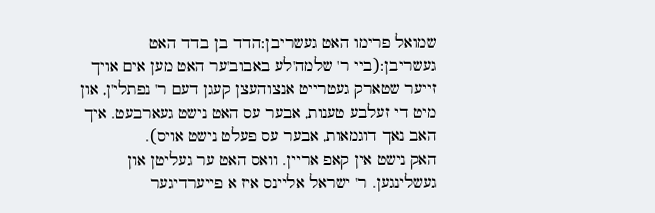שמואל פרימו האט געשריבן:הדד בן בדד האט געשריבן:(ביי ר' שלמה'לע באבוב'ער האט מען אים אויך זייער שטארק געטרייט אנצוהעצן קעגן דעם ר' נפתלי'ן, און מיט די זעלבע טענות, אבער עס האט נישט געארבעט. איך האב נאך דוגמאות, אבער עס פעלט נישט אויס).
האק נישט אין קאפ אריין. וואס האט ער געליטן און געשלינגען. ר' ישראל אליינס איז א פייערדיגער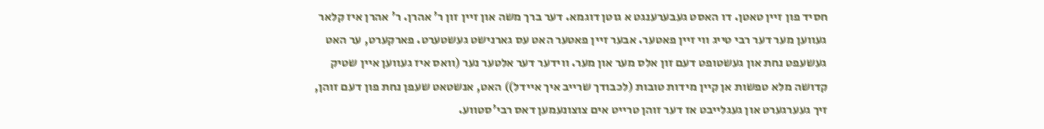חסיד פון זיין טאטן. דו האסט געבערענגט א גוטן דוגמא. דער ברך משה און זיין זון ר' אהרן. ר' אהרן איז קלאר געווען מער דער רבי טייג ווי זיין פאטער. אבער זיין פאטער האט עס גארנישט געשטערט. פארקערט, ער האט געשעפט נחת און געשטופט דעם זון אלס מער און מער. ווידער דער אלטער נער (וואס איז געווען איין שטיק קדושה מלא טפשות אן קיין מידות טובות (לכבודך שרייב איך איידל)) האט, אנשטאט שעפן נחת פון דעם זוהן, זיך געערגערט און געגלייבט אז דער זוהן טרייט אים צוצונעמען דאס רבי'סטווע.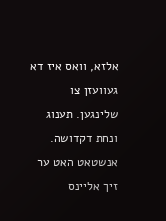אלזא, וואס איז דא געוועזן צו שלינגען. תענוג ונחת דקדושה. אנשטאט האט ער זיך אליינס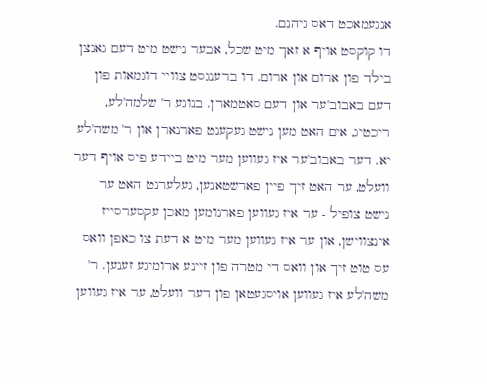אנגעמאכט דאס גיהנם.
דו קוקסט אויף א זאך מיט שכל, אבער נישט מיט דעם גאנצן בילד פון ארום און ארום. דו ברענגסט צוויי דוגמאות פון דעם באבוב'ער און דעם סאטמארן. בנוגע ר' שלמה'לע, ריכטיג, אים האט מען נישט געקענט פארנארן און ר' משה'לע יא. דער באבוב'ער איז געווען מער מיט ביידע פיס אויף דער וועלט, ער האט זיך פיין פארשטאנען, געלערנט האט ער נישט צופיל - ער איז געווען פארנומען מאכן עקסערסייז אינצווישן, און ער איז געווען מער מיט א דעת צו כאפן וואס עס טוט זיך און וואס די מטרה פון זיינע ארומיגע זענען. ר' משה'לע איז געווען אויסגעטאן פון דער וועלט, ער איז געווען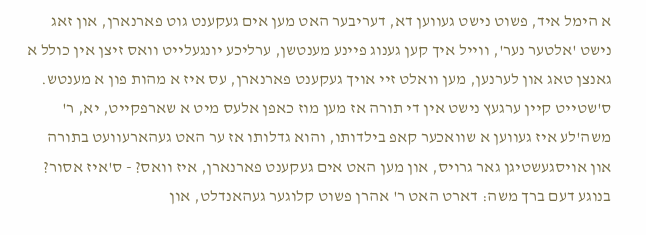א הימל איד, פשוט נישט געווען דא, דעריבער האט מען אים געקענט גוט פארנארן, און זאג נישט 'אלטער נער', ווייל איך קען גענוג פיינע מענטשן, ערליכע יונגעלייט וואס זיצן אין כולל א גאנצן טאג און לערנען, מען וואלט זיי אויך געקענט פארנארן, עס איז א מהות פון א מענטש. ס'שטייט קיין ערגעץ נישט אין די תורה אז מען מוז כאפן אלעס מיט א שארפקייט, יא, ר' משה'לע איז געווען א שוואכער קאפ בילדותו, והוא גדלותו אז ער האט געהארעוועט בתורה און אויסגעשטיגן גאר גרויס, און מען האט אים געקענט פארנארן, איז וואס? - ס'איז אסור?
בנוגע דעם ברך משה: דארט האט ר' אהרן פשוט קלוגער געהאנדלט, און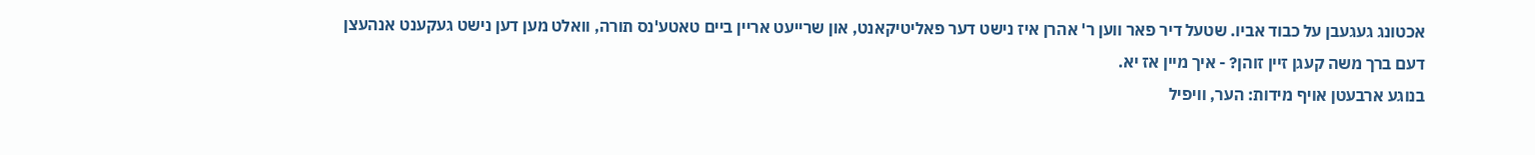אכטונג געגעבן על כבוד אביו. שטעל דיר פאר ווען ר' אהרן איז נישט דער פאליטיקאנט, און שרייעט אריין ביים טאטע'נס תורה, וואלט מען דען נישט געקענט אנהעצן דעם ברך משה קעגן זיין זוהן? - איך מיין אז יא.
בנוגע ארבעטן אויף מידות: הער, וויפיל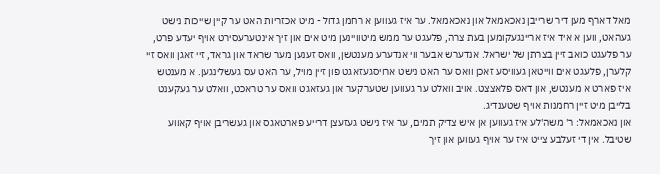מאל דארף מען דיר שרייבן נאכאמאל און נאכאמאל. ער איז געווען א רחמן גדול - מיט אכזריות האט ער קיין שייכות נישט געהאט, ווען א איד איז אריינגעקומען בעת צרה, פלעגט ער ממש מיטוויינען מיט אים און זיך אינטערעסירט אויף יעדע פרט, ער פלעגט כואב זיין בצרתן של ישראל. אנדערש אבער ווי אנדערע מענטשן, וואס זענען מער שראד און גראד, זיי זאגן וואס זיי קלערן, פלעגט אים ווייטאן געוויסע זאכן וואס ער האט נישט ארויסגעזאגט פון זיין מויל, ער האט עס געשלינגען. א מענטש איז פארט א מענטש, און דאס פלאצצט. אויב וואלט ער געווען שטערקער און געזאגט וואס ער טראכט, וואלט ער געקענט בלייבן מיט זיין רחמנות אויף שטענדיג.
און נאכאמאל: ר' משה'לע איז געווען אן איש צדיק תמים, ער איז נישט געזעצן דרייע פארטאגס און געשריבן אויף קאווע שטיבל. אין די זעלבע צייט איז ער אויף געווען און זיך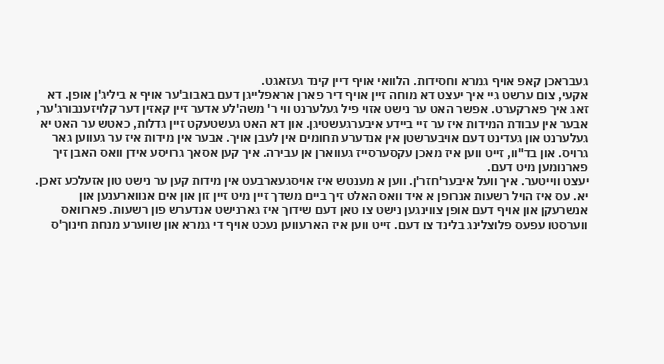געבראכן קאפ אויף גמרא וחסידות. הלוואי אויף דיין קינד געזאגט.
אקעי, צום ערשט גיי איך יעצט דא מוחה זיין אויף דיר פארן אראפלייגן דעם באבוב'ער אויף א ביליג'ן אופן. דא זאג איך פארקערט. אפשר האט ער נישט אזוי פיל געלערנט ווי ר' משה'לע אדער זיין קאזין דער קלויזענבורג'ער, אבער אין עבודת המידות איז ער זיי ביידע איבערגעשטיגן. און דא האט געשטעקט זיין גדלות, כאטש ער האט יא געלערנט און געדינט דעם אויבערשטן אין אנדערע תחומים אין לעבן אויך. אבער אין מידות איז ער געווען גאר גרויס. און בד"וו, זייט ווען איז מאכן עקסערסייז געווארן אן עבירה. איך קען אסאך גרויסע אידן וואס האבן זיך פארנומען מיט דעם.
יעצט ווייטער. איך וועל איבער'חזר'ן. ווען א מענטש איז אויסגעארבעט אין מידות קען ער נישט טון אזעלכע זאכן. יא. עס איז הויל רשעות אנרופן א איד וואס האלט זיך ביים משדך זיין מיט זיין זון און אים אנווארענען און אנשרעקן און אויף דעם אופן צווינגען נישט צו טאן דעם שידוך איז גארנישט אנדערש פון רשעות. פארוואס ווערסטו עפעס פלוצלינג בלינד צו דעם. זייט ווען איז הארעווען נעכט אויף די גמרא און שווערע מנחת חינוך'ס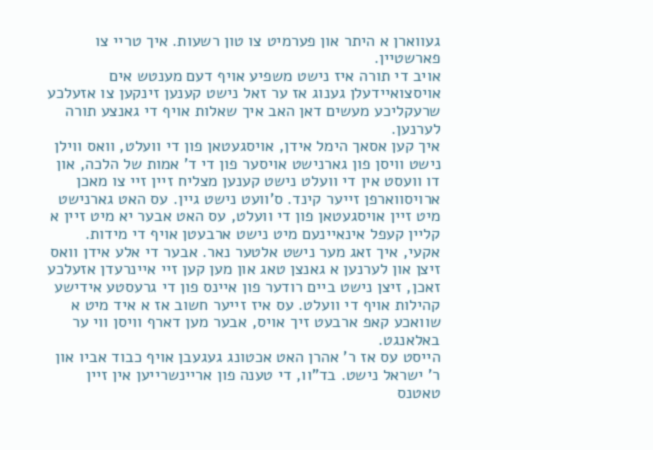געווארן א היתר און פערמיט צו טון רשעות. איך טריי צו פארשטיין.
אויב די תורה איז נישט משפיע אויף דעם מענטש אים אויסצואיידעלן גענוג אז ער זאל נישט קענען זינקען צו אזעלכע שרעקליכע מעשים דאן האב איך שאלות אויף די גאנצע תורה לערנען.
איך קען אסאך הימל אידן, אויסגעטאן פון די וועלט, וואס ווילן נישט וויסן פון גארנישט אויסער פון די ד' אמות של הלכה, און דו וועסט אין די וועלט נישט קענען מצליח זיין זיי צו מאכן ארויסווארפן זייער קינד. ס'וועט נישט גיין. עס האט גארנישט מיט זיין אויסגעטאן פון די וועלט, עס האט אבער יא מיט זיין א קליין קעפל אינאיינעם מיט נישט ארבעטן אויף די מידות.
אקעי, איך זאג מער נישט אלטער נאר. אבער די אלע אידן וואס זיצן און לערנען א גאנצן טאג און מען קען זיי איינרעדן אזעלכע זאכן, זיצן נישט ביים רודער פון איינס פון די גרעסטע אידישע קהילות אויף די וועלט. עס איז זייער חשוב אז א איד מיט א שוואכע קאפ ארבעט זיך אויס, אבער מען דארף וויסן ווי ער באלאנגט.
הייסט עס אז ר' אהרן האט אכטונג געגעבן אויף כבוד אביו און ר' ישראל נישט. בד"וו, די טענה פון אריינשרייען אין זיין טאטנס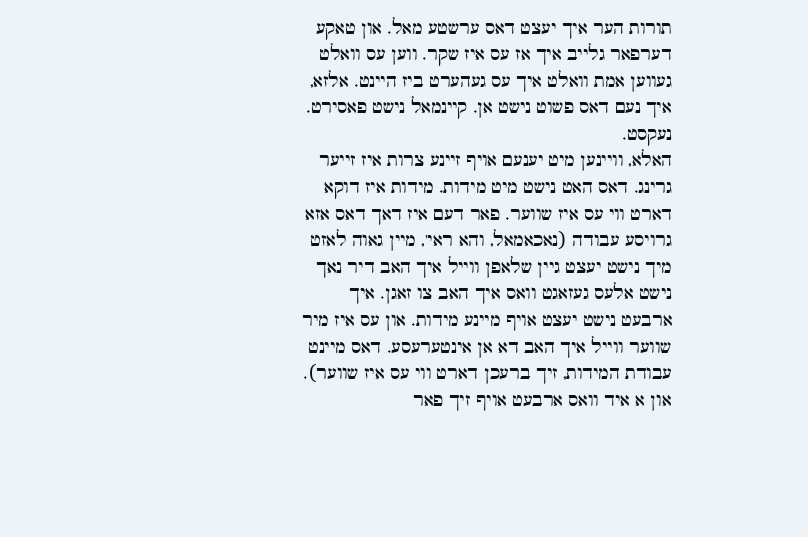תורות הער איך יעצט דאס ערשטע מאל. און טאקע דערפאר גלייב איך אז עס איז שקר. ווען עס וואלט געווען אמת וואלט איך עס געהערט ביז היינט. אלזא, איך נעם דאס פשוט נישט אן. קיינמאל נישט פאסירט. נעקסט.
האלא, וויינען מיט יענעם אויף זיינע צרות איז זייער גרינג. דאס האט נישט מיט מידות. מידות איז דוקא דארט ווי עס איז שווער. פאר דעם איז דאך דאס אזא גרויסע עבודה (נאכאמאל, והא ראי', מיין גאוה לאזט מיך נישט יעצט גיין שלאפן ווייל איך האב דיר נאך נישט אלעס געזאגט וואס איך האב צו זאגן. איך ארבעט נישט יעצט אויף מיינע מידות. און עס איז מיר שווער ווייל איך האב דא אן אינטערעסע. דאס מיינט עבודת המידות, זיך ברעכן דארט ווי עס איז שווער). און א איד וואס ארבעט אויף זיך פאר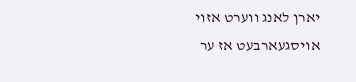יארן לאנג ווערט אזוי אויסגעארבעט אז ער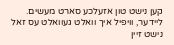קען נישט טון אזעלכע סארט מעשים. ליידער, וויפיל איך וואלט געוואלט עס זאל נישט זיין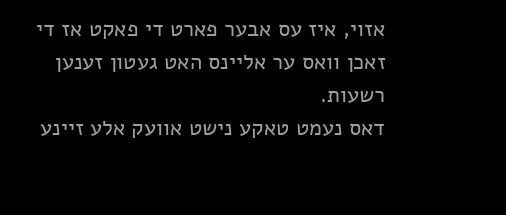אזוי, איז עס אבער פארט די פאקט אז די זאכן וואס ער אליינס האט געטון זענען רשעות.
דאס נעמט טאקע נישט אוועק אלע זיינע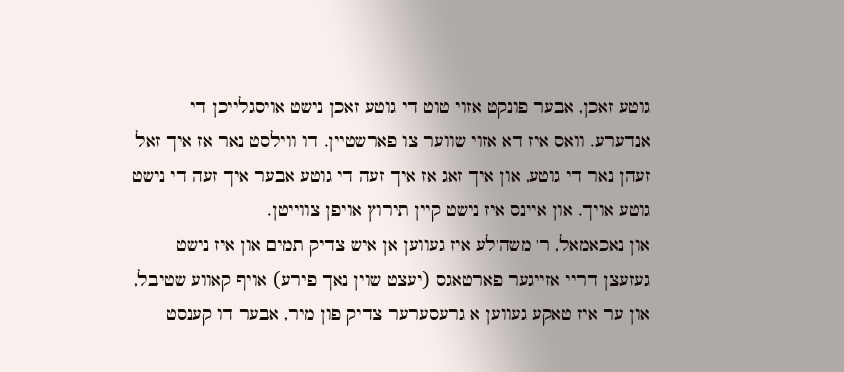גוטע זאכן, אבער פונקט אזוי טוט די גוטע זאכן נישט אויסגלייכן די אנדערע. וואס איז דא אזוי שווער צו פארשטיין. דו ווילסט נאר אז איך זאל זעהן נאר די גוטע, און איך זאג אז איך זעה די גוטע אבער איך זעה די נישט גוטע אויך. און איינס איז נישט קיין תירוץ אויפן צווייטן.
און נאכאמאל, ר' משה'לע איז געווען אן איש צדיק תמים און איז נישט געזעצן דריי אזייגער פארטאגס (יעצט שוין נאך פירע) אויף קאווע שטיבל, און ער איז טאקע געווען א גרעסערער צדיק פון מיר, אבער דו קענסט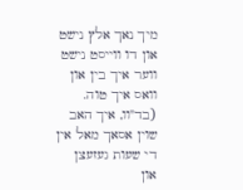מיך נאך אלץ נישט און דו ווייסט נישט ווער איך בין און וואס איך טוה. (בד"וו, איך האב שוין אסאך מאל אין די שעות געזעצן און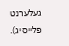געלערנט פלייסיג).